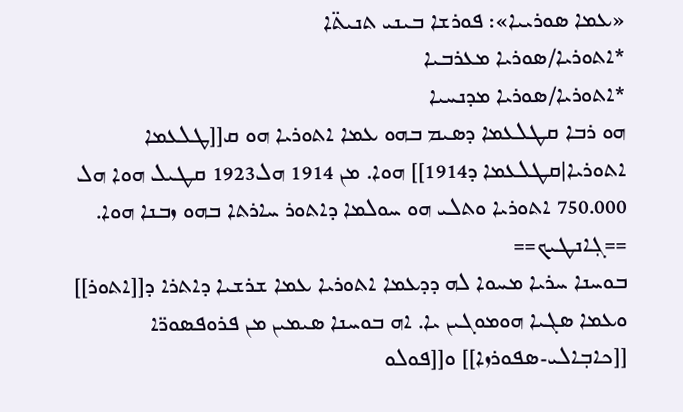«ܥܡܐ ܣܘܪܝܝܐ»: ܦܘܪܫܐ ܒܝܢܝ ܬܢܝܬ̈ܐ
*ܐܬܘܪܝܐ/ܣܘܪܝܐ ܡܥܪܒܝܐ
*ܐܬܘܪܝܐ/ܣܘܪܝܐ ܡܕܢܚܝܐ
ܗܘ ܪܒܐ ܩܛܠܥܡܐ ܕܣܝܡ ܒܗܘ ܥܡܐ ܐܬܘܪܝܐ ܗܘ ܩ[[ܛܠܥܡܐ ܐܬܘܪܝܐ|ܩܛܠܥܡܐ ܕ1914]] ܗܘܐ. ܡܢ 1914 ܗܠ1923 ܩܛܝܠ ܗܘܐ ܗܠ 750.000 ܐܬܘܪܝܐ ܘܬܠܝ ܗܘ ܚܘܠܡܐ ܕܐܬܘܪ ܚܐܪܬܐ ܒܗܘ ܙܒܢܐ ܗܘܐ.
==ܓܼܐܢܛܝܟ==
ܒܘܚܢܐ ܚܪܝܐ ܡܚܘܐ ܠܗ ܕܕܥܡܐ ܐܬܘܪܝܐ ܥܡܐ ܫܪܫܝܐ ܕܐܬܪܐ ܕ[[ܐܬܘܪ]] ܘܥܡܐ ܣܓܝܐ ܗܘܡܘܓܝܢ ܝܐ. ܐܗ ܒܘܚܢܐ ܣܝܡܝܢ ܡܢ ܦܪܘܦܣܘܪ̈ܐ [[ܟܐܒܼܐܠܝ-ܣܦܘܪܙܐ]] ܘ[[ܦܘܠܘ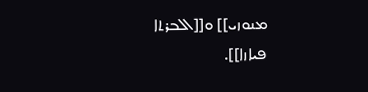ܡܢܘܙܝ]] ܘ[[ܐܠܒܪܬܐ ܦܝܐܙܐ]].